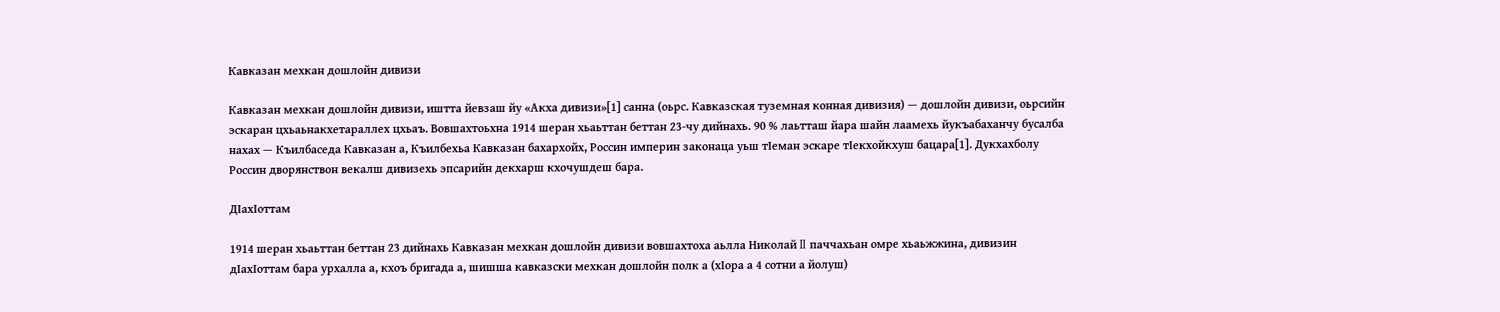Кавказан мехкан дошлойн дивизи

Кавказан мехкан дошлойн дивизи, иштта йевзаш йу «Акха дивизи»[1] санна (оьрс. Кавказская туземная конная дивизия) — дошлойн дивизи, оьрсийн эскаран цхьаьнакхетараллех цхьаъ. Вовшахтоьхна 1914 шеран хьаьттан беттан 23-чу дийнахь. 90 % лаьтташ йара шайн лаамехь йукъабаханчу бусалба нахах — Къилбаседа Кавказан а, Къилбехьа Кавказан бахархойх, Россин империн законаца уьш тӀеман эскаре тӀекхойкхуш бацара[1]. Дукхахболу Россин дворянствон векалш дивизехь эпсарийн декхарш кхочушдеш бара.

ДӀахӀоттам

1914 шеран хьаьттан беттан 23 дийнахь Кавказан мехкан дошлойн дивизи вовшахтоха аьлла Николай II паччахьан омре хьаьжжина, дивизин дӀахӀоттам бара урхалла а, кхоъ бригада а, шишша кавказски мехкан дошлойн полк а (хӀора а 4 сотни а йолуш)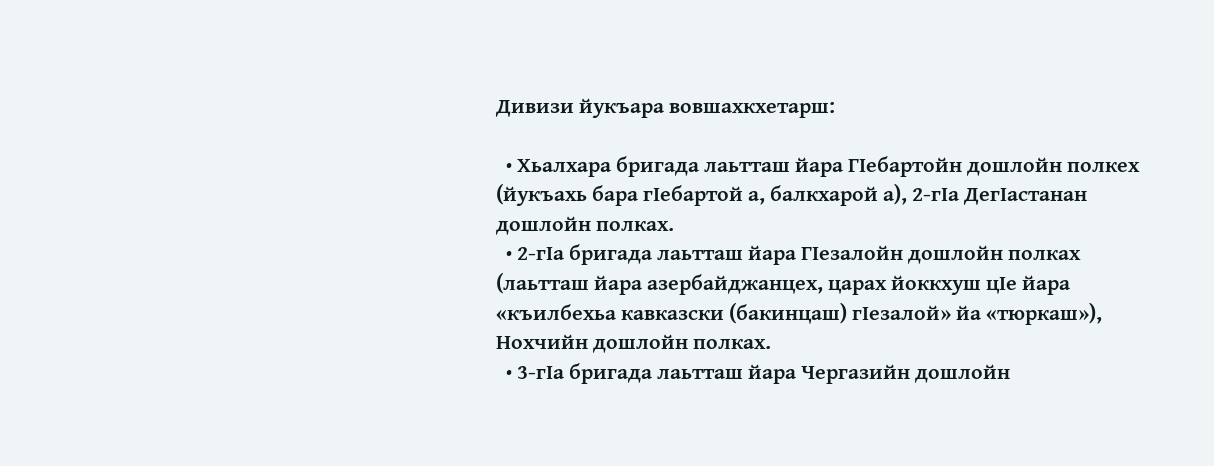Дивизи йукъара вовшахкхетарш:

  • Хьалхара бригада лаьтташ йара ГӀебартойн дошлойн полкех (йукъахь бара гӀебартой а, балкхарой а), 2-гӀа ДегӀастанан дошлойн полках.
  • 2-гӀа бригада лаьтташ йара ГӀезалойн дошлойн полках (лаьтташ йара азербайджанцех, царах йоккхуш цӀе йара «къилбехьа кавказски (бакинцаш) гӀезалой» йа «тюркаш»), Нохчийн дошлойн полках.
  • 3-гӀа бригада лаьтташ йара Чергазийн дошлойн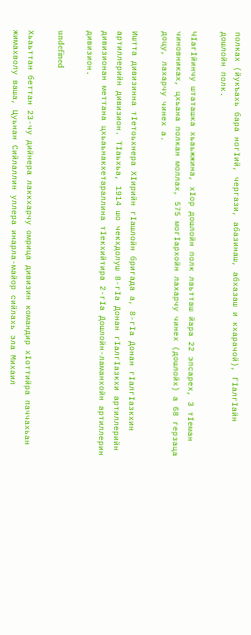полках (йукъахь бара ногӀий, чергази, абазинаш, абхазаш и кхарачой), ГӀалгӀайн дошлойн полк.

ЧӀагӀйинчу штаташка хьаьжжина, хӀор дошлойн полк лаьтташ йара 22 эпсарех, 3 тӀеман чиновниках, цхьана полкан моллах, 575 могӀархойн лахарчу чинех (дошлойх) а 68 герзаца доцу, лахарчу чинех а.

Иштта дивизинна тӀетоьхнера ХӀирийн гӀашлойн бригада а, 8-гӀа Донан гӀалгӀазкхин артиллерийн дивизион. ТӀаьхьа, 1914 шо чекхдолуш 8-гӀа Донан гӀалгӀазкхи артиллерийн дивизионан меттана цхьаьнакхетараллина тӀекхийтира 2-гӀа Дошлойн-ламанхойн артиллерин дивизион.

undefined

Хьаьттан беттан 23-чу дийнера лаккхарчу омрица дивизин командир хӀоттийра паччахьан жимахволу ваша, Цуьнан Сийлаллин уллера инарла-майор сийлахь эла Михаил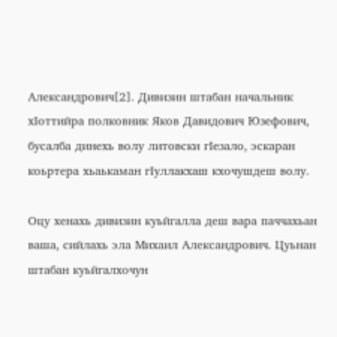Александрович[2]. Дивизин штабан начальник хӀоттийра полковник Яков Давидович Юзефович, бусалба динехь волу литовски гӀезало, эскаран коьртера хьаькаман гӀуллакхаш кхочушдеш волу.

Оцу хенахь дивизин куьйгалла деш вара паччахьан ваша, сийлахь эла Михаил Александрович. Цуьнан штабан куьйгалхочун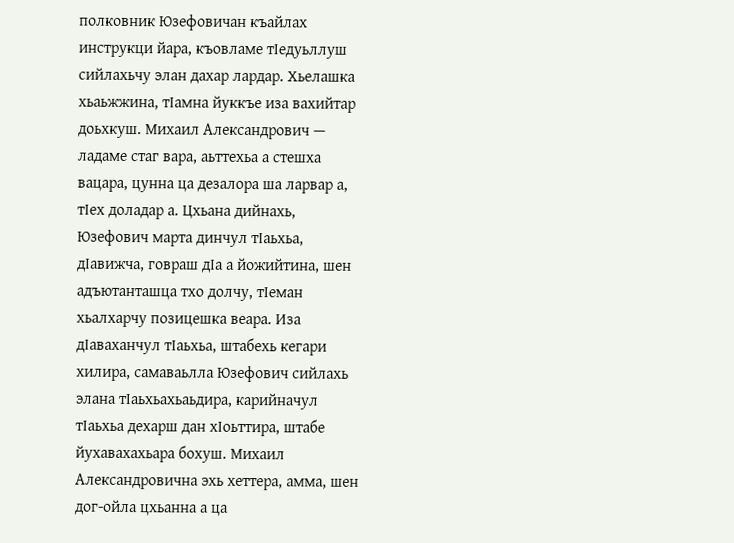полковник Юзефовичан къайлах инструкци йара, къовламе тӀедуьллуш сийлахьчу элан дахар лардар. Хьелашка хьаьжжина, тӀамна йуккъе иза вахийтар доьхкуш. Михаил Александрович — ладаме стаг вара, аьттехьа а стешха вацара, цунна ца дезалора ша ларвар а, тӀех доладар а. Цхьана дийнахь, Юзефович марта динчул тӀаьхьа, дӀавижча, говраш дӀа а йожийтина, шен адъютанташца тхо долчу, тӀеман хьалхарчу позицешка веара. Иза дӀаваханчул тӀаьхьа, штабехь кегари хилира, самаваьлла Юзефович сийлахь элана тӀаьхьахьаьдира, карийначул тӀаьхьа дехарш дан хӀоьттира, штабе йухавахахьара бохуш. Михаил Александровична эхь хеттера, амма, шен дог-ойла цхьанна а ца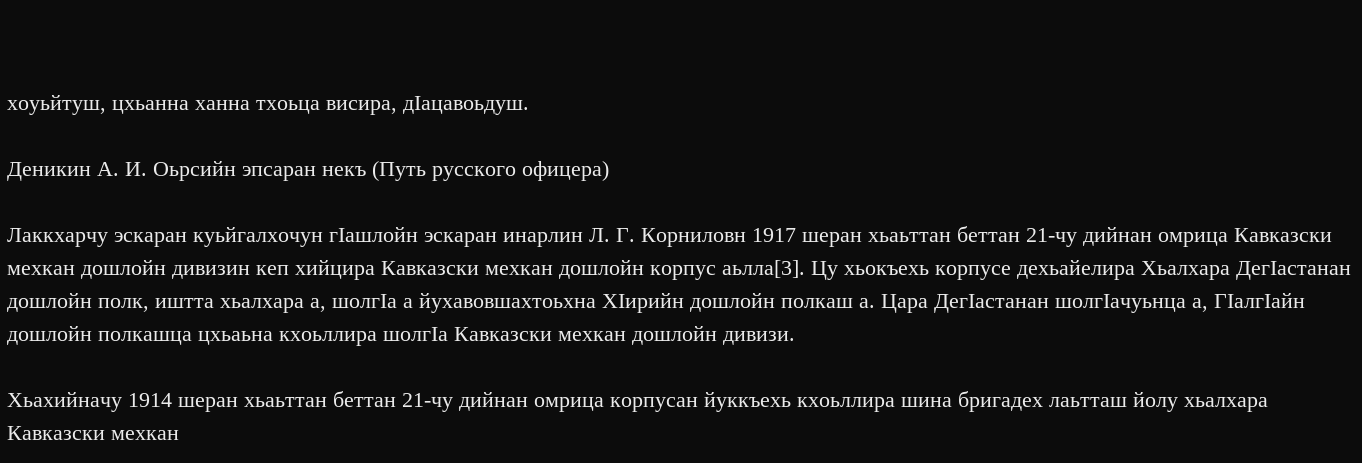хоуьйтуш, цхьанна ханна тхоьца висира, дӀацавоьдуш.

Деникин А. И. Оьрсийн эпсаран некъ (Путь русского офицера)

Лаккхарчу эскаран куьйгалхочун гӀашлойн эскаран инарлин Л. Г. Корниловн 1917 шеран хьаьттан беттан 21-чу дийнан омрица Кавказски мехкан дошлойн дивизин кеп хийцира Кавказски мехкан дошлойн корпус аьлла[3]. Цу хьокъехь корпусе дехьайелира Хьалхара ДегӀастанан дошлойн полк, иштта хьалхара а, шолгӀа а йухавовшахтоьхна ХӀирийн дошлойн полкаш а. Цара ДегӀастанан шолгӀачуьнца а, ГӀалгӀайн дошлойн полкашца цхьаьна кхоьллира шолгӀа Кавказски мехкан дошлойн дивизи.

Хьахийначу 1914 шеран хьаьттан беттан 21-чу дийнан омрица корпусан йуккъехь кхоьллира шина бригадех лаьтташ йолу хьалхара Кавказски мехкан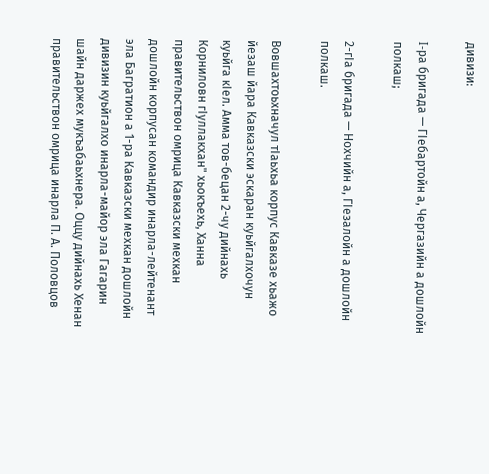дивизи:

I-ра бригада — ГӀебартойн а, Чергазийн а дошлойн полкаш;

2-гӀа бригада — Нохчийн а, ГӀезалойн а дошлойн полкаш.

Вовшахтоьхначул тӀаьхьа корпус Кавказе хьажо йезаш йара Кавказски эскаран куьйгалхочун куьйга кӀел. Амма тов-бецан 2-чу дийнахь Корниловн гӀуллакхан" хьокъехь, Ханна правительствон омрица Кавказски мехкан дошлойн корпусан командир инарла-лейтенант эла Багратион а 1-ра Кавказски мехкан дошлойн дивизин куьйгалхо инарла-майор эла Гагарин шайн даржех мукъабаьхнера. Оццу дийнахь Хенан правительствон омрица инарла П. А. Половцов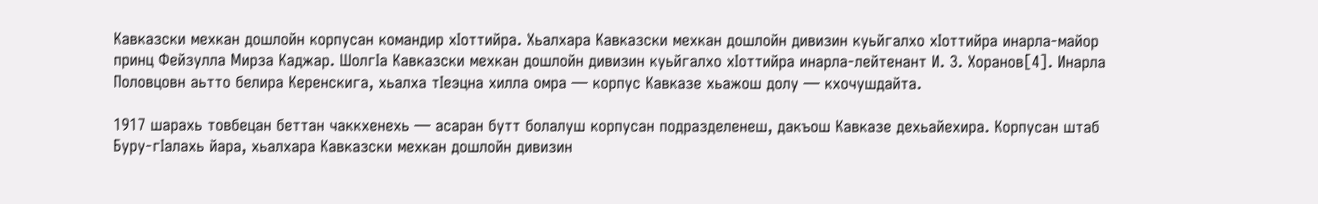Кавказски мехкан дошлойн корпусан командир хӀоттийра. Хьалхара Кавказски мехкан дошлойн дивизин куьйгалхо хӀоттийра инарла-майор принц Фейзулла Мирза Каджар. ШолгӀа Кавказски мехкан дошлойн дивизин куьйгалхо хӀоттийра инарла-лейтенант И. З. Хоранов[4]. Инарла Половцовн аьтто белира Керенскига, хьалха тӀеэцна хилла омра — корпус Кавказе хьажош долу — кхочушдайта.

1917 шарахь товбецан беттан чаккхенехь — асаран бутт болалуш корпусан подразделенеш, дакъош Кавказе дехьайехира. Корпусан штаб Буру-гӀалахь йара, хьалхара Кавказски мехкан дошлойн дивизин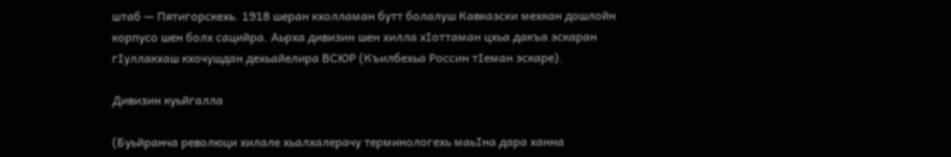штаб — Пятигорскехь. 1918 шеран кхолламан бутт болалуш Кавказски мехкан дошлойн корпусо шен болх сацийра. Аьрха дивизин шен хилла хӀоттаман цхьа дакъа эскаран гӀуллакхаш кхочушдан дехьайелира ВСЮР (Къилбехьа Россин тӀеман эскаре).

Дивизин куьйгалла

(Буьйранча революци хилале хьалхалерачу терминологехь маьӀна дара ханна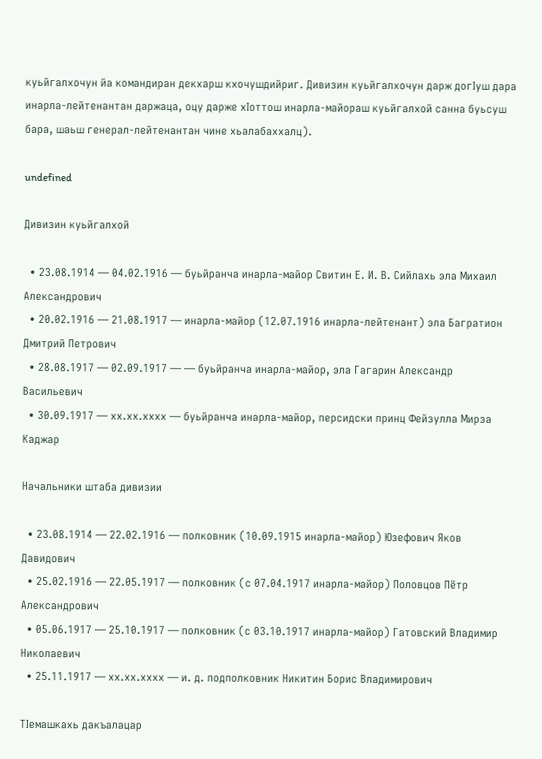куьйгалхочун йа командиран декхарш кхочушдийриг. Дивизин куьйгалхочун дарж догӀуш дара инарла-лейтенантан даржаца, оцу дарже хӀоттош инарла-майораш куьйгалхой санна буьсуш бара, шаьш генерал-лейтенантан чине хьалабаххалц).

undefined

Дивизин куьйгалхой

  • 23.08.1914 — 04.02.1916 — буьйранча инарла-майор Свитин Е. И. В. Сийлахь эла Михаил Александрович
  • 20.02.1916 — 21.08.1917 — инарла-майор (12.07.1916 инарла-лейтенант) эла Багратион Дмитрий Петрович
  • 28.08.1917 — 02.09.1917 — — буьйранча инарла-майор, эла Гагарин Александр Васильевич
  • 30.09.1917 — хх.хх.хххх — буьйранча инарла-майор, персидски принц Фейзулла Мирза Каджар

Начальники штаба дивизии

  • 23.08.1914 — 22.02.1916 — полковник (10.09.1915 инарла-майор) Юзефович Яков Давидович
  • 25.02.1916 — 22.05.1917 — полковник (с 07.04.1917 инарла-майор) Половцов Пётр Александрович
  • 05.06.1917 — 25.10.1917 — полковник (с 03.10.1917 инарла-майор) Гатовский Владимир Николаевич
  • 25.11.1917 — хх.хх.хххх — и. д. подполковник Никитин Борис Владимирович

ТӀемашкахь дакъалацар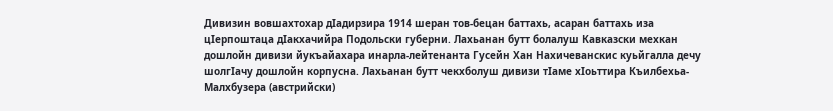Дивизин вовшахтохар дӀадирзира 1914 шеран тов-бецан баттахь, асаран баттахь иза цӀерпоштаца дӀакхачийра Подольски губерни. Лахьанан бутт болалуш Кавказски мехкан дошлойн дивизи йукъайахара инарла-лейтенанта Гусейн Хан Нахичеванскис куьйгалла дечу шолгӀачу дошлойн корпусна. Лахьанан бутт чекхболуш дивизи тӀаме хӀоьттира Къилбехьа-Малхбузера (австрийски)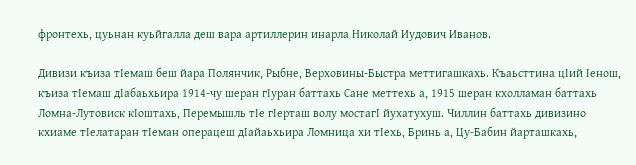фронтехь, цуьнан куьйгалла деш вара артиллерин инарла Николай Иудович Иванов.

Дивизи къиза тӀемаш беш йара Полянчик, Рыбне, Верховины-Быстра меттигашкахь. Къаьсттина цӀий Ӏенош, къиза тӀемаш дӀабаьхьира 1914-чу шеран гӀуран баттахь Сане меттехь а, 1915 шеран кхолламан баттахь Ломна-Лутовиск кӀоштахь, Перемышль тӀе гӀерташ волу мостагӀ йухатухуш. Чиллин баттахь дивизино кхиаме тӀелатаран тӀеман операцеш дӀайаьхьира Ломница хи тӀехь, Бринь а, Цу-Бабин йарташкахь,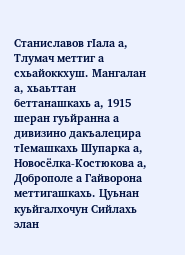Станиславов гӀала а, Тлумач меттиг а схьайоккхуш. Мангалан а, хьаьттан беттанашкахь а, 1915 шеран гуьйранна а дивизино дакъалецира тӀемашкахь Шупарка а, Новосёлка-Костюкова а, Доброполе а Гайворона меттигашкахь. Цуьнан куьйгалхочун Сийлахь элан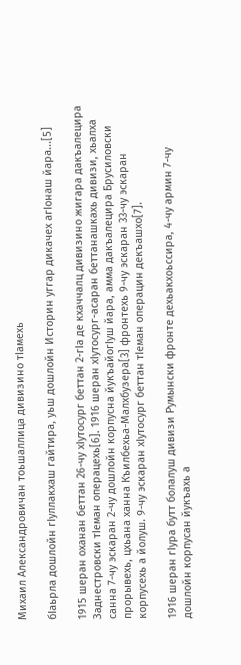Михаил Александровичан тоьшаллица дивизино тӀамехь

бIаьрла дошлойн гIуллакхаш гайтира, уьш дошлойн Историн уггар дикачех агIонаш йара...[5]

1915 шеран оханан беттан 26-чу хӀутосург беттан 2-гӀа де кхаччалц дивизино жигара дакъалецира Заднестровски тӀеман операцехь[6]. 1916 шеран хӀутосург-асаран беттанашкахь дивизи, хьалха санна 7-чу эскаран 2-чу дошлойн корпусна йукъайогӀуш йара, амма дакъалецира Брусиловски прорывехь, цхьана ханна Къилбехьа-Малхбузера[3] фронтехь 9-чу эскаран 33-чу эскаран корпусехь а йолуш. 9-чу эскаран хӀутосург беттан тӀеман операцин декъашхо[7].

1916 шеран гӀура бутт болалуш дивизи Румынски фронте дехьакхоьссира, 4-чу армин 7-чу дошлойн корпусан йукъахь а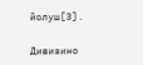йолуш[3].

Дивизино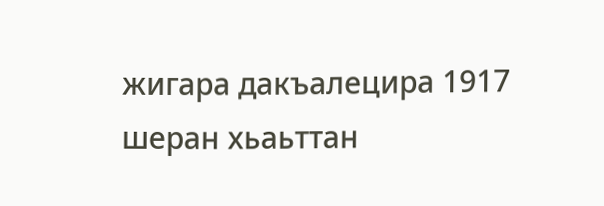жигара дакъалецира 1917 шеран хьаьттан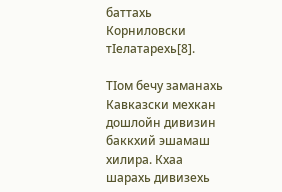баттахь Корниловски тӀелатарехь[8].

ТӀом бечу заманахь Кавказски мехкан дошлойн дивизин баккхий эшамаш хилира. Кхаа шарахь дивизехь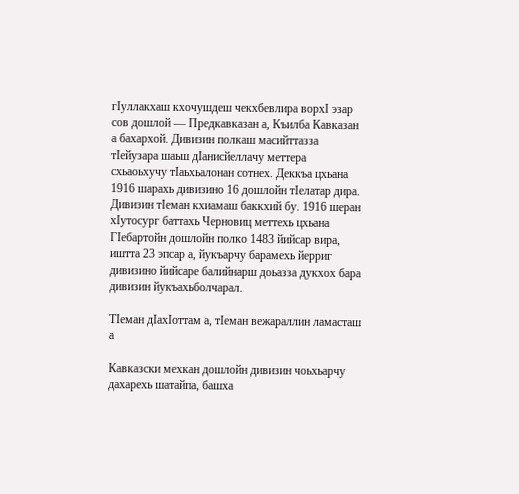гӀуллакхаш кхочушдеш чекхбевлира ворхI эзар сов дошлой — Предкавказан а, Къилба Кавказан а бахархой. Дивизин полкаш масийттазза тӀейузара шаьш дӀанисйеллачу меттера схьаоьхучу тӀаьхьалонан сотнех. Деккъа цхьана 1916 шарахь дивизино 16 дошлойн тӀелатар дира. Дивизин тӀеман кхиамаш баккхий бу. 1916 шеран хӀутосург баттахь Черновиц меттехь цхьана ГӀебартойн дошлойн полко 1483 йийсар вира, иштта 23 эпсар а, йукъарчу барамехь йерриг дивизино йийсаре балийнарш доьазза дукхох бара дивизин йукъахьболчарал.

ТӀеман дӀахӀоттам а, тӀеман вежараллин ламасташ а

Кавказски мехкан дошлойн дивизин чоьхьарчу дахарехь шатайпа, башха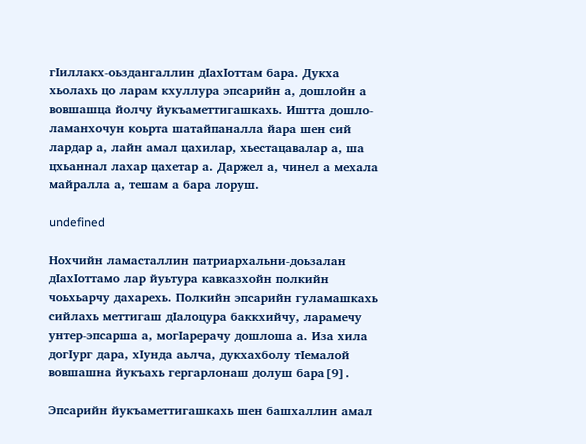гӀиллакх-оьздангаллин дӀахӀоттам бара. Дукха хьолахь цо ларам кхуллура эпсарийн а, дошлойн а вовшашца йолчу йукъаметтигашкахь. Иштта дошло-ламанхочун коьрта шатайпаналла йара шен сий лардар а, лайн амал цахилар, хьестацавалар а, ша цхьаннал лахар цахетар а. Даржел а, чинел а мехала майралла а, тешам а бара лоруш.

undefined

Нохчийн ламасталлин патриархальни-доьзалан дӀахӀоттамо лар йуьтура кавказхойн полкийн чоьхьарчу дахарехь. Полкийн эпсарийн гуламашкахь сийлахь меттигаш дӀалоцура баккхийчу, ларамечу унтер-эпсарша а, могӀарерачу дошлоша а. Иза хила догӀург дара, хӀунда аьлча, дукхахболу тӀемалой вовшашна йукъахь гергарлонаш долуш бара[9].

Эпсарийн йукъаметтигашкахь шен башхаллин амал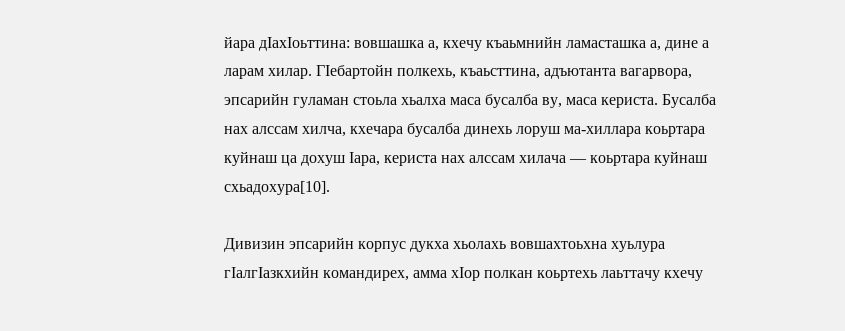йара дӀахӀоьттина: вовшашка а, кхечу къаьмнийн ламасташка а, дине а ларам хилар. ГӀебартойн полкехь, къаьсттина, адъютанта вагарвора, эпсарийн гуламан стоьла хьалха маса бусалба ву, маса кериста. Бусалба нах алссам хилча, кхечара бусалба динехь лоруш ма-хиллара коьртара куйнаш ца дохуш Ӏара, кериста нах алссам хилача — коьртара куйнаш схьадохура[10].

Дивизин эпсарийн корпус дукха хьолахь вовшахтоьхна хуьлура гӀалгӀазкхийн командирех, амма хӀор полкан коьртехь лаьттачу кхечу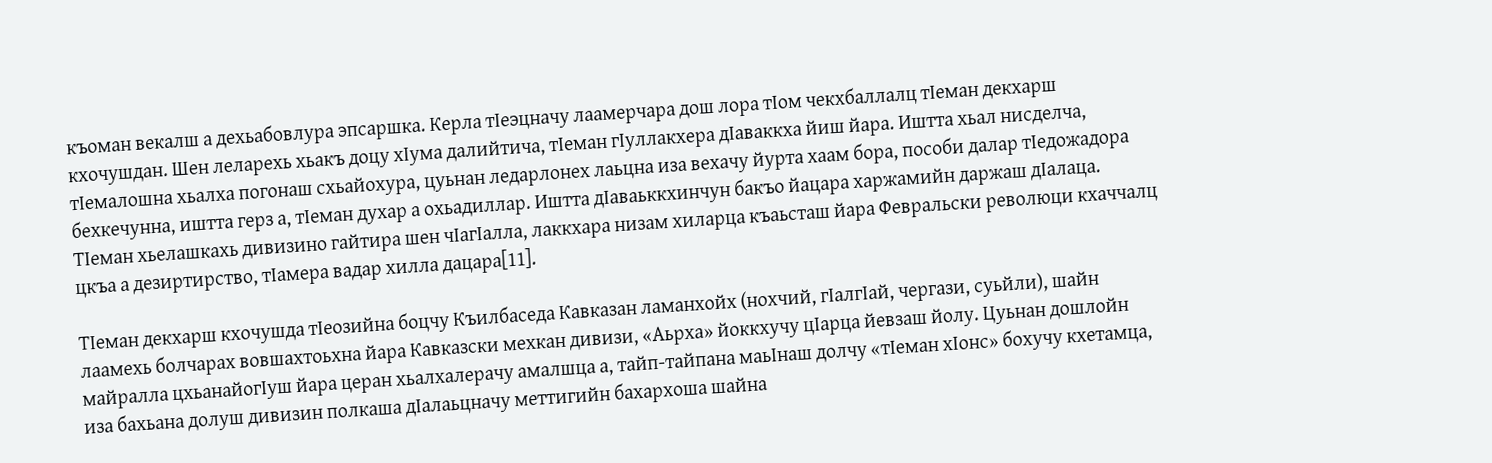къоман векалш а дехьабовлура эпсаршка. Керла тӀеэцначу лаамерчара дош лора тӀом чекхбаллалц тӀеман декхарш кхочушдан. Шен леларехь хьакъ доцу хӀума далийтича, тӀеман гӀуллакхера дӀаваккха йиш йара. Иштта хьал нисделча, тӀемалошна хьалха погонаш схьайохура, цуьнан ледарлонех лаьцна иза вехачу йурта хаам бора, пособи далар тӀедожадора бехкечунна, иштта герз а, тӀеман духар а охьадиллар. Иштта дӀаваьккхинчун бакъо йацара харжамийн даржаш дӀалаца. ТӀеман хьелашкахь дивизино гайтира шен чӀагӀалла, лаккхара низам хиларца къаьсташ йара Февральски революци кхаччалц цкъа а дезиртирство, тӀамера вадар хилла дацара[11].

ТӀеман декхарш кхочушда тӀеозийна боцчу Къилбаседа Кавказан ламанхойх (нохчий, гӀалгӀай, чергази, суьйли), шайн лаамехь болчарах вовшахтоьхна йара Кавказски мехкан дивизи, «Аьрха» йоккхучу цӀарца йевзаш йолу. Цуьнан дошлойн майралла цхьанайогӀуш йара церан хьалхалерачу амалшца а, тайп-тайпана маьӀнаш долчу «тӀеман хӀонс» бохучу кхетамца, иза бахьана долуш дивизин полкаша дӀалаьцначу меттигийн бахархоша шайна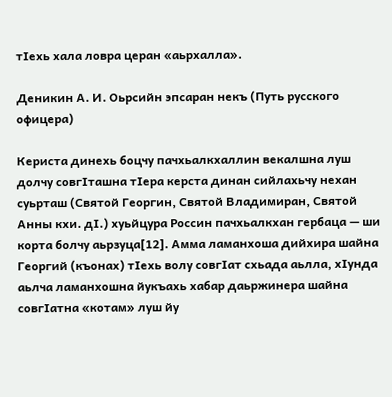тӀехь хала ловра церан «аьрхалла».

Деникин А. И. Оьрсийн эпсаран некъ (Путь русского офицера)

Кериста динехь боцчу пачхьалкхаллин векалшна луш долчу совгӀташна тӀера керста динан сийлахьчу нехан суьрташ (Святой Георгин, Святой Владимиран, Святой Анны кхи. дӀ.) хуьйцура Россин пачхьалкхан гербаца — ши корта болчу аьрзуца[12]. Амма ламанхоша дийхира шайна Георгий (къонах) тӀехь волу совгӀат схьада аьлла, хӀунда аьлча ламанхошна йукъахь хабар даьржинера шайна совгӀатна «котам» луш йу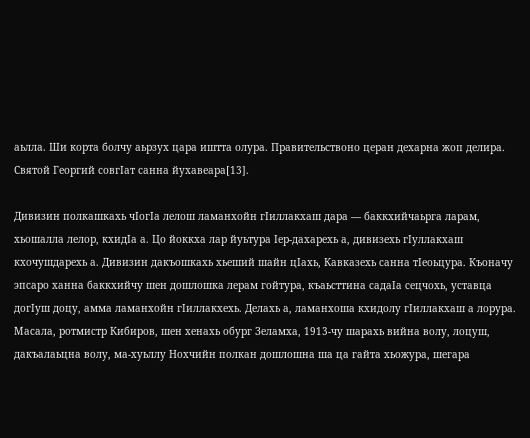аьлла. Ши корта болчу аьрзух цара иштта олура. Правительствоно церан дехарна жоп делира. Святой Георгий совгӀат санна йухавеара[13].

Дивизин полкашкахь чӀогӀа лелош ламанхойн гӀиллакхаш дара — баккхийчаьрга ларам, хьошалла лелор, кхидӀа а. Цо йоккха лар йуьтура Ӏер-дахарехь а, дивизехь гӀуллакхаш кхочушдарехь а. Дивизин дакъошкахь хьеший шайн цӀахь, Кавказехь санна тӀеоьцура. Къоначу эпсаро ханна баккхийчу шен дошлошка лерам гойтура, къаьсттина садаӀа сецчохь, уставца догӀуш доцу, амма ламанхойн гӀиллакхехь. Делахь а, ламанхоша кхидолу гӀиллакхаш а лорура. Масала, ротмистр Кибиров, шен хенахь обург Зеламха, 1913-чу шарахь вийна волу, лоцуш, дакъалаьцна волу, ма-хуьллу Нохчийн полкан дошлошна ша ца гайта хьожура, шегара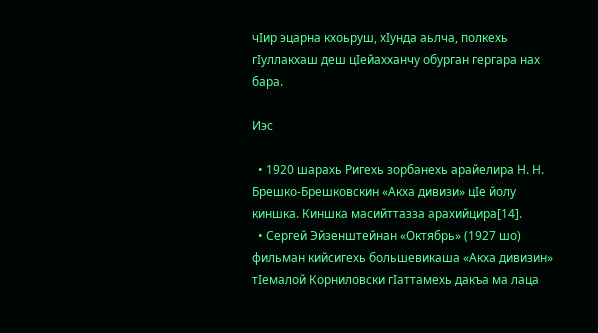чӀир эцарна кхоьруш, хӀунда аьлча, полкехь гӀуллакхаш деш цӀейахханчу обурган гергара нах бара.

Иэс

  • 1920 шарахь Ригехь зорбанехь арайелира Н. Н. Брешко-Брешковскин «Акха дивизи» цӀе йолу киншка. Киншка масийттазза арахийцира[14].
  • Сергей Эйзенштейнан «Октябрь» (1927 шо) фильман кийсигехь большевикаша «Акха дивизин» тӀемалой Корниловски гӀаттамехь дакъа ма лаца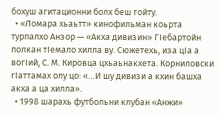бохуш агитационни болх беш гойту.
  • «Ломара хьаьтт» кинофильман коьрта турпалхо Анзор — «Акха дивизин» ГӀебартойн полкан тӀемало хилла ву. Сюжетехь, иза цӀа а вогӀий, С. М. Кировца цхьаьнакхета. Корниловски гӀаттамах олу цо: «…И шу дивизи а кхин башха акха а ца хилла».
  • 1998 шарахь футбольни клубан «Анжи»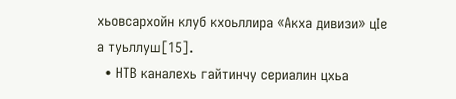хьовсархойн клуб кхоьллира «Акха дивизи» цӀе а туьллуш[15].
  • НТВ каналехь гайтинчу сериалин цхьа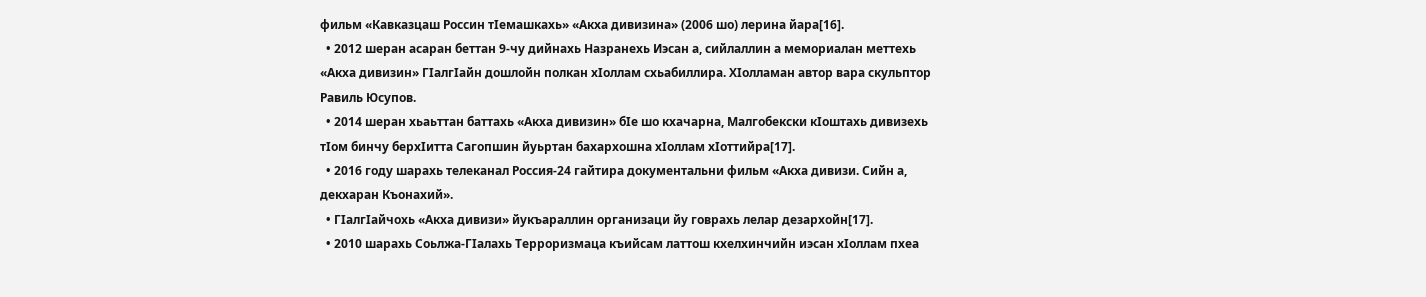фильм «Кавказцаш Россин тӀемашкахь» «Акха дивизина» (2006 шо) лерина йара[16].
  • 2012 шеран асаран беттан 9-чу дийнахь Назранехь Иэсан а, сийлаллин а мемориалан меттехь «Акха дивизин» ГӀалгӀайн дошлойн полкан хӀоллам схьабиллира. ХӀолламан автор вара скульптор Равиль Юсупов.
  • 2014 шеран хьаьттан баттахь «Акха дивизин» бӀе шо кхачарна, Малгобекски кӀоштахь дивизехь тӀом бинчу берхӀитта Сагопшин йуьртан бахархошна хӀоллам хӀоттийра[17].
  • 2016 году шарахь телеканал Россия-24 гайтира документальни фильм «Акха дивизи. Сийн а, декхаран Къонахий».
  • ГӀалгӀайчохь «Акха дивизи» йукъараллин организаци йу говрахь лелар дезархойн[17].
  • 2010 шарахь Соьлжа-ГIалахь Терроризмаца къийсам латтош кхелхинчийн иэсан хӀоллам пхеа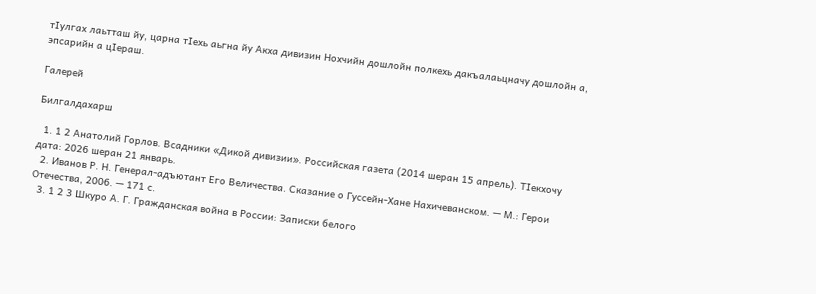тӀулгах лаьтташ йу, царна тӀехь аьгна йу Акха дивизин Нохчийн дошлойн полкехь дакъалаьцначу дошлойн а, эпсарийн а цӀераш.

Галерей

Билгалдахарш

  1. 1 2 Анатолий Горлов. Всадники «Дикой дивизии». Российская газета (2014 шеран 15 апрель). ТӀекхочу дата: 2026 шеран 21 январь.
  2. Иванов Р. Н. Генерал-адъютант Его Величества. Сказание о Гуссейн-Хане Нахичеванском. — М.: Герои Отечества, 2006. — 171 с.
  3. 1 2 3 Шкуро А. Г. Гражданская война в России: Записки белого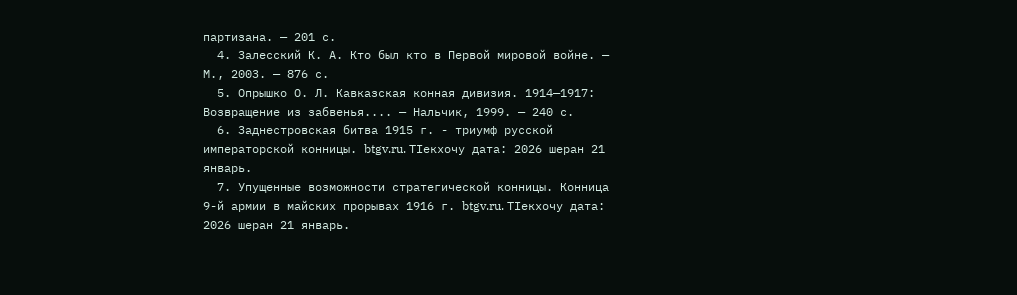партизана. — 201 с.
  4. Залесский К. А. Кто был кто в Первой мировой войне. — М., 2003. — 876 с.
  5. Опрышко О. Л. Кавказская конная дивизия. 1914—1917: Возвращение из забвенья.... — Нальчик, 1999. — 240 с.
  6. Заднестровская битва 1915 г. - триумф русской императорской конницы. btgv.ru. ТӀекхочу дата: 2026 шеран 21 январь.
  7. Упущенные возможности стратегической конницы. Конница 9-й армии в майских прорывах 1916 г. btgv.ru. ТӀекхочу дата: 2026 шеран 21 январь.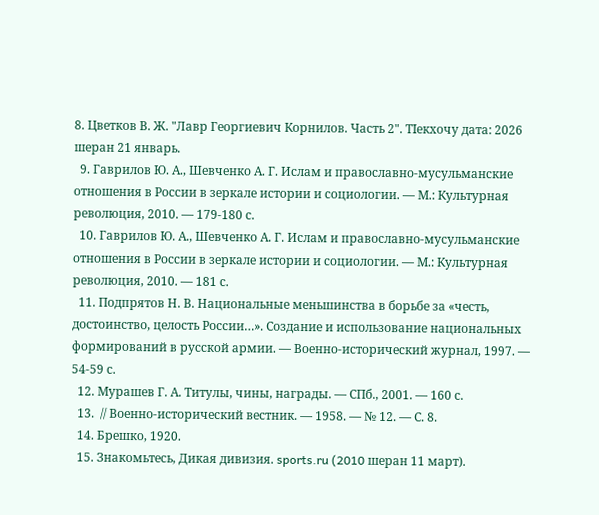8. Цветков В. Ж. "Лавр Георгиевич Корнилов. Часть 2". ТӀекхочу дата: 2026 шеран 21 январь.
  9. Гаврилов Ю. А., Шевченко А. Г. Ислам и православно-мусульманские отношения в России в зеркале истории и социологии. — М.: Культурная революция, 2010. — 179-180 с.
  10. Гаврилов Ю. А., Шевченко А. Г. Ислам и православно-мусульманские отношения в России в зеркале истории и социологии. — М.: Культурная революция, 2010. — 181 с.
  11. Подпрятов Н. В. Национальные меньшинства в борьбе за «честь, достоинство, целость России…». Создание и использование национальных формирований в русской армии. — Военно-исторический журнал, 1997. — 54-59 с.
  12. Мурашев Г. А. Титулы, чины, награды. — СПб., 2001. — 160 с.
  13.  // Военно-исторический вестник. — 1958. — № 12. — С. 8.
  14. Брешко, 1920.
  15. Знакомьтесь, Дикая дивизия. sports.ru (2010 шеран 11 март).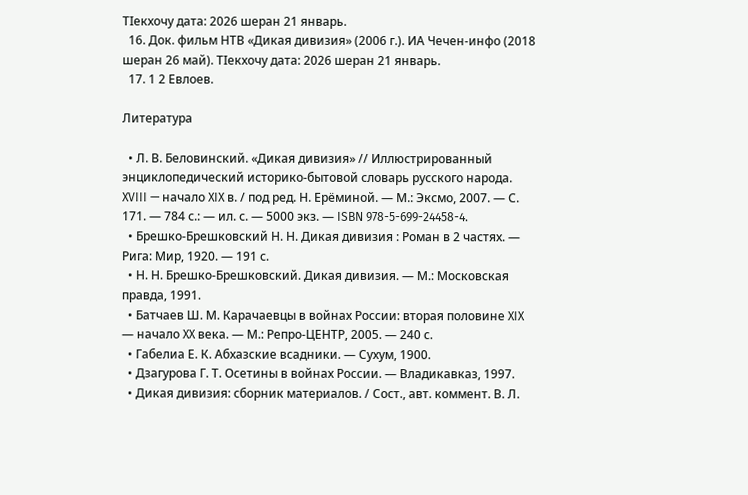ТӀекхочу дата: 2026 шеран 21 январь.
  16. Док. фильм НТВ «Дикая дивизия» (2006 г.). ИА Чечен-инфо (2018 шеран 26 май). ТӀекхочу дата: 2026 шеран 21 январь.
  17. 1 2 Евлоев.

Литература

  • Л. В. Беловинский. «Дикая дивизия» // Иллюстрированный энциклопедический историко-бытовой словарь русского народа. XVIII — начало XIX в. / под ред. Н. Ерёминой. — М.: Эксмо, 2007. — С. 171. — 784 с.: — ил. с. — 5000 экз. — ISBN 978-5-699-24458-4.
  • Брешко-Брешковский Н. Н. Дикая дивизия : Роман в 2 частях. — Рига: Мир, 1920. — 191 с.
  • Н. Н. Брешко-Брешковский. Дикая дивизия. — М.: Московская правда, 1991.
  • Батчаев Ш. М. Карачаевцы в войнах России: вторая половине XIX — начало XX века. — М.: Репро-ЦЕНТР, 2005. — 240 с.
  • Габелиа Е. К. Абхазские всадники. — Сухум, 1900.
  • Дзагурова Г. Т. Осетины в войнах России. — Владикавказ, 1997.
  • Дикая дивизия: сборник материалов. / Сост., авт. коммент. В. Л.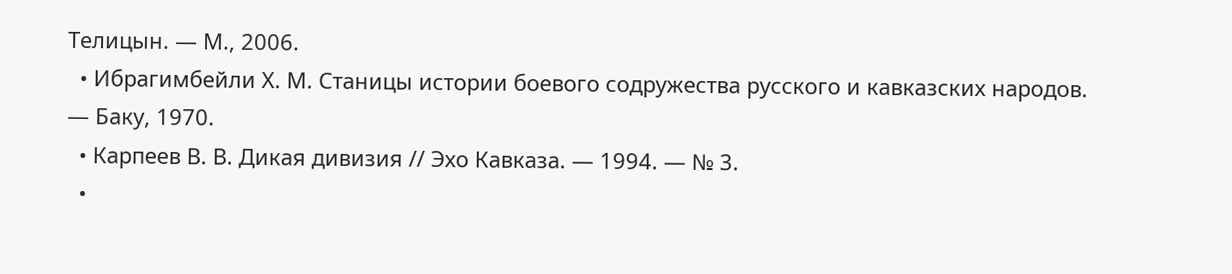Телицын. — М., 2006.
  • Ибрагимбейли Х. М. Станицы истории боевого содружества русского и кавказских народов. — Баку, 1970.
  • Карпеев В. В. Дикая дивизия // Эхо Кавказа. — 1994. — № 3.
  •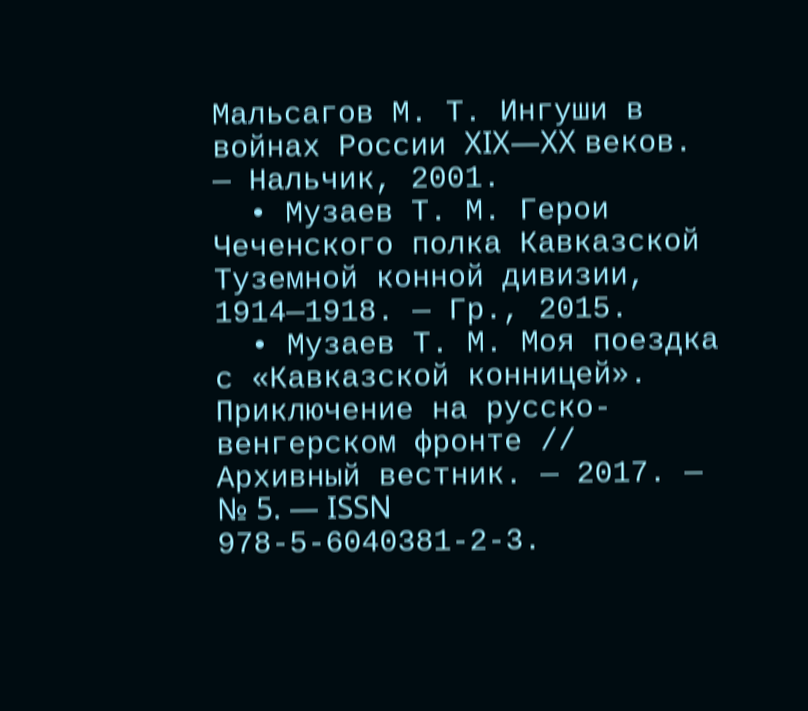Мальсагов М. Т. Ингуши в войнах России XIX—XX веков. — Нальчик, 2001.
  • Музаев Т. М. Герои Чеченского полка Кавказской Туземной конной дивизии, 1914—1918. — Гр., 2015.
  • Музаев Т. М. Моя поездка с «Кавказской конницей». Приключение на русско-венгерском фронте // Архивный вестник. — 2017. — № 5. — ISSN 978-5-6040381-2-3.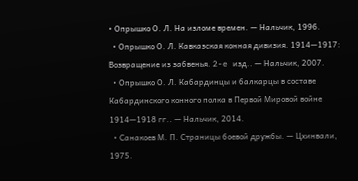• Опрышко О. Л. На изломе времен. — Нальчик, 1996.
  • Опрышко О. Л. Кавказская конная дивизия. 1914—1917: Возвращение из забвенья. 2-e изд.. — Нальчик, 2007.
  • Опрышко О. Л. Кабардинцы и балкарцы в составе Кабардинского конного полка в Первой Мировой войне 1914—1918 гг.. — Нальчик, 2014.
  • Санакоев М. П. Страницы боевой дружбы. — Цхинвали, 1975.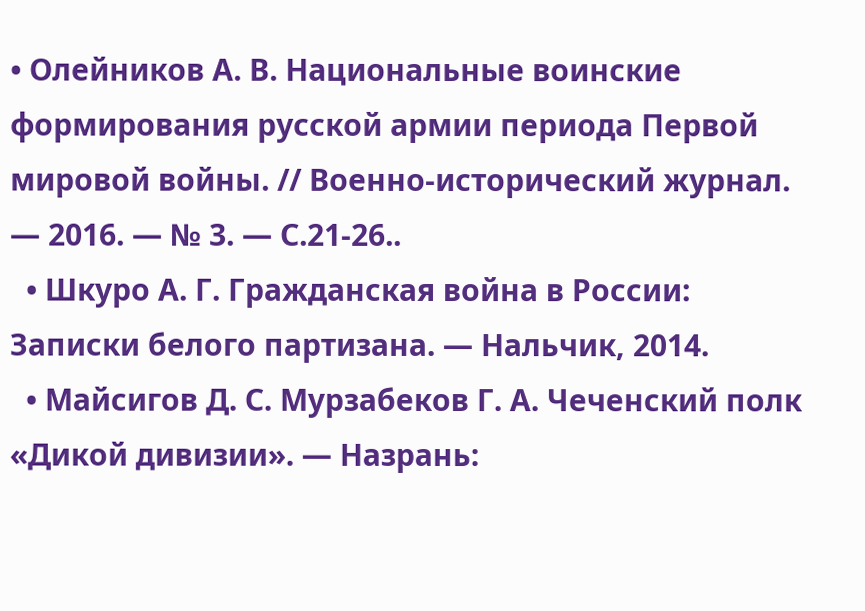• Олейников А. В. Национальные воинские формирования русской армии периода Первой мировой войны. // Военно-исторический журнал. — 2016. — № 3. — С.21-26..
  • Шкуро А. Г. Гражданская война в России: Записки белого партизана. — Нальчик, 2014.
  • Майсигов Д. С. Мурзабеков Г. А. Чеченский полк «Дикой дивизии». — Назрань: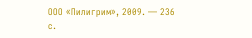ООО «Пилигрим», 2009. — 236 с.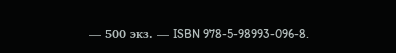— 500 экз. — ISBN 978-5-98993-096-8.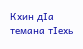Кхин дӀа темана тӀехь